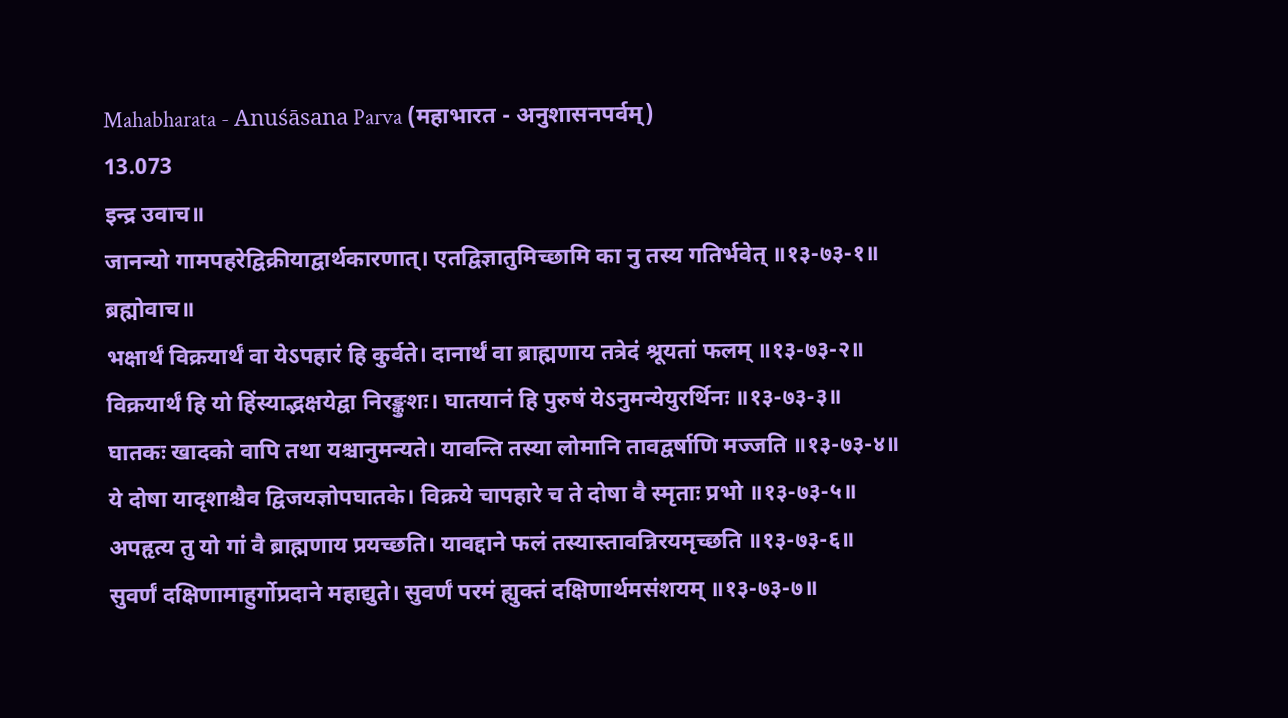Mahabharata - Anuśāsana Parva (महाभारत - अनुशासनपर्वम्)
13.073
इन्द्र उवाच॥
जानन्यो गामपहरेद्विक्रीयाद्वार्थकारणात्। एतद्विज्ञातुमिच्छामि का नु तस्य गतिर्भवेत् ॥१३-७३-१॥
ब्रह्मोवाच॥
भक्षार्थं विक्रयार्थं वा येऽपहारं हि कुर्वते। दानार्थं वा ब्राह्मणाय तत्रेदं श्रूयतां फलम् ॥१३-७३-२॥
विक्रयार्थं हि यो हिंस्याद्भक्षयेद्वा निरङ्कुशः। घातयानं हि पुरुषं येऽनुमन्येयुरर्थिनः ॥१३-७३-३॥
घातकः खादको वापि तथा यश्चानुमन्यते। यावन्ति तस्या लोमानि तावद्वर्षाणि मज्जति ॥१३-७३-४॥
ये दोषा यादृशाश्चैव द्विजयज्ञोपघातके। विक्रये चापहारे च ते दोषा वै स्मृताः प्रभो ॥१३-७३-५॥
अपहृत्य तु यो गां वै ब्राह्मणाय प्रयच्छति। यावद्दाने फलं तस्यास्तावन्निरयमृच्छति ॥१३-७३-६॥
सुवर्णं दक्षिणामाहुर्गोप्रदाने महाद्युते। सुवर्णं परमं ह्युक्तं दक्षिणार्थमसंशयम् ॥१३-७३-७॥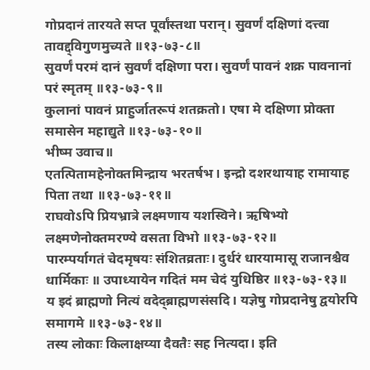गोप्रदानं तारयते सप्त पूर्वांस्तथा परान्। सुवर्णं दक्षिणां दत्त्वा तावद्द्विगुणमुच्यते ॥१३-७३-८॥
सुवर्णं परमं दानं सुवर्णं दक्षिणा परा। सुवर्णं पावनं शक्र पावनानां परं स्मृतम् ॥१३-७३-९॥
कुलानां पावनं प्राहुर्जातरूपं शतक्रतो। एषा मे दक्षिणा प्रोक्ता समासेन महाद्युते ॥१३-७३-१०॥
भीष्म उवाच॥
एतत्पितामहेनोक्तमिन्द्राय भरतर्षभ। इन्द्रो दशरथायाह रामायाह पिता तथा ॥१३-७३-११॥
राघवोऽपि प्रियभ्रात्रे लक्ष्मणाय यशस्विने। ऋषिभ्यो लक्ष्मणेनोक्तमरण्ये वसता विभो ॥१३-७३-१२॥
पारम्पर्यागतं चेदमृषयः संशितव्रताः। दुर्धरं धारयामासू राजानश्चैव धार्मिकाः ॥ उपाध्यायेन गदितं मम चेदं युधिष्ठिर ॥१३-७३-१३॥
य इदं ब्राह्मणो नित्यं वदेद्ब्राह्मणसंसदि। यज्ञेषु गोप्रदानेषु द्वयोरपि समागमे ॥१३-७३-१४॥
तस्य लोकाः किलाक्षय्या दैवतैः सह नित्यदा। इति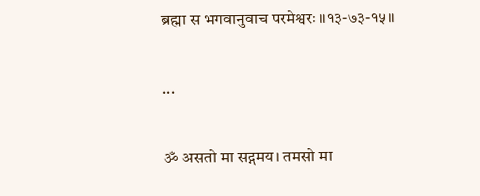ब्रह्मा स भगवानुवाच परमेश्वरः ॥१३-७३-१५॥

...

ॐ असतो मा सद्गमय। तमसो मा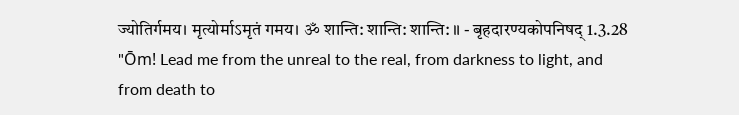ज्योतिर्गमय। मृत्योर्माऽमृतं गमय। ॐ शान्ति: शान्ति: शान्ति: ॥ - बृहदारण्यकोपनिषद् 1.3.28
"Ōm! Lead me from the unreal to the real, from darkness to light, and from death to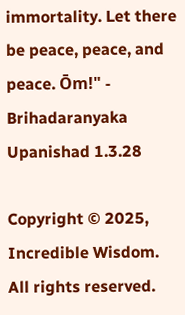immortality. Let there be peace, peace, and peace. Ōm!" - Brihadaranyaka Upanishad 1.3.28

Copyright © 2025, Incredible Wisdom.
All rights reserved.